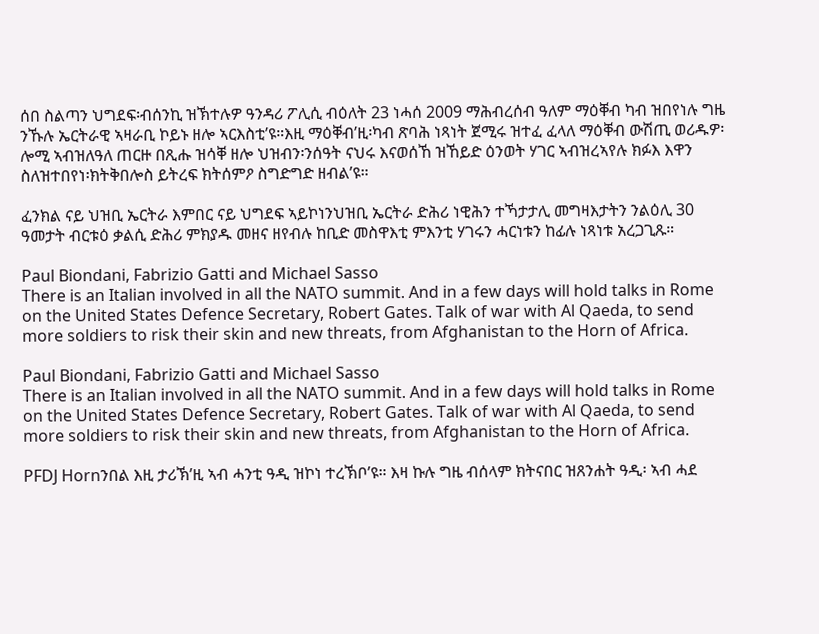ሰበ ስልጣን ህግደፍ፡ብሰንኪ ዝኽተሉዎ ዓንዳሪ ፖሊሲ ብዕለት 23 ነሓሰ 2009 ማሕብረሰብ ዓለም ማዕቐብ ካብ ዝበየነሉ ግዜ ንኹሉ ኤርትራዊ ኣዛራቢ ኮይኑ ዘሎ ኣርእስቲ’ዩ።እዚ ማዕቐብ’ዚ፡ካብ ጽባሕ ነጻነት ጀሚሩ ዝተፈ ፈላለ ማዕቐብ ውሽጢ ወሪዱዎ፡ሎሚ ኣብዝለዓለ ጠርዙ በጺሑ ዝሳቐ ዘሎ ህዝብን፡ንሰዓት ናህሩ እናወሰኸ ዝኸይድ ዕንወት ሃገር ኣብዝረኣየሉ ክፉእ እዋን ስለዝተበየነ፡ክትቅበሎስ ይትረፍ ክትሰምዖ ስግድግድ ዘብል’ዩ።

ፈንክል ናይ ህዝቢ ኤርትራ እምበር ናይ ህግደፍ ኣይኮነንህዝቢ ኤርትራ ድሕሪ ነዊሕን ተኻታታሊ መግዛእታትን ንልዕሊ 30 ዓመታት ብርቱዕ ቃልሲ ድሕሪ ምክያዱ መዘና ዘየብሉ ከቢድ መስዋእቲ ምእንቲ ሃገሩን ሓርነቱን ከፊሉ ነጻነቱ አረጋጊጹ።

Paul Biondani, Fabrizio Gatti and Michael Sasso
There is an Italian involved in all the NATO summit. And in a few days will hold talks in Rome on the United States Defence Secretary, Robert Gates. Talk of war with Al Qaeda, to send more soldiers to risk their skin and new threats, from Afghanistan to the Horn of Africa.

Paul Biondani, Fabrizio Gatti and Michael Sasso
There is an Italian involved in all the NATO summit. And in a few days will hold talks in Rome on the United States Defence Secretary, Robert Gates. Talk of war with Al Qaeda, to send more soldiers to risk their skin and new threats, from Afghanistan to the Horn of Africa.

PFDJ Hornንበል እዚ ታሪኽ’ዚ ኣብ ሓንቲ ዓዲ ዝኮነ ተረኽቦ’ዩ። እዛ ኩሉ ግዜ ብሰላም ክትናበር ዝጸንሐት ዓዲ፡ ኣብ ሓደ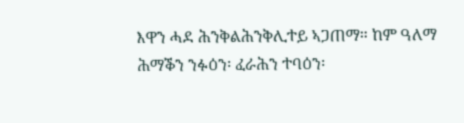እዋን ሓደ ሕንቅልሕንቅሊተይ ኣጋጠማ። ከም ዓለማ ሕማቕን ንፉዕን፡ ፈራሕን ተባዕን፡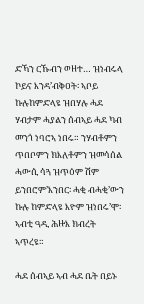ድኻን ርኹብን ወዘተ… ዝነብሩላ ኮይና እንዳ’ብቅዐት፡ ኣቦይ ኩሉከምድላዩ ዝበሃሉ ሓደ ሃብታም ሓያልን ሰብኣይ ሓደ ካብ መንጎ ነባሮኣ ነበሩ። ንሃብቶምን ጥበቦምን ክእለቶምን ዝመሳሰል ሓውሲ ሳጓ ዝጥዕም ሽም ይንበሮም’እንበር፡ ሓቂ ብሓቂ’ውን ኩሉ ከምድላዩ እዮም ዝነበሩ’ሞ፡ ኣብቲ ዓዲ ሕዙእ ክብረት ኣጥረዩ።

ሓደ ሰብኣይ ኣብ ሓደ ቤት በይኑ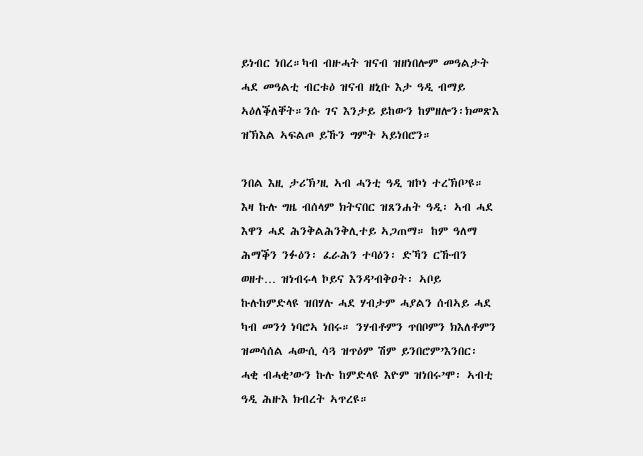ይነብር ነበረ።ካብ ብዙሓት ዝናብ ዝዘነበሎም መዓልታት ሓደ መዓልቲ ብርቱዕ ዝናብ ዘኒቡ እታ ዓዲ ብማይ ኣዕለቕለቐት።ንሱ ገና እንታይ ይከውን ከምዘሎን፡ክመጽእ ዝኽእል ኣፍልጦ ይኹን ግምት ኣይነበሮን።

ንበል እዚ ታሪኽ’ዚ ኣብ ሓንቲ ዓዲ ዝኮነ ተረኽቦ’ዩ። እዛ ኩሉ ግዜ ብሰላም ክትናበር ዝጸንሐት ዓዲ፡ ኣብ ሓደ እዋን ሓደ ሕንቅልሕንቅሊተይ ኣጋጠማ። ከም ዓለማ ሕማቕን ንፉዕን፡ ፈራሕን ተባዕን፡ ድኻን ርኹብን ወዘተ… ዝነብሩላ ኮይና እንዳ’ብቅዐት፡ ኣቦይ ኩሉከምድላዩ ዝበሃሉ ሓደ ሃብታም ሓያልን ሰብኣይ ሓደ ካብ መንጎ ነባሮኣ ነበሩ። ንሃብቶምን ጥበቦምን ክእለቶምን ዝመሳሰል ሓውሲ ሳጓ ዝጥዕም ሽም ይንበሮም’እንበር፡ ሓቂ ብሓቂ’ውን ኩሉ ከምድላዩ እዮም ዝነበሩ’ሞ፡ ኣብቲ ዓዲ ሕዙእ ክብረት ኣጥረዩ።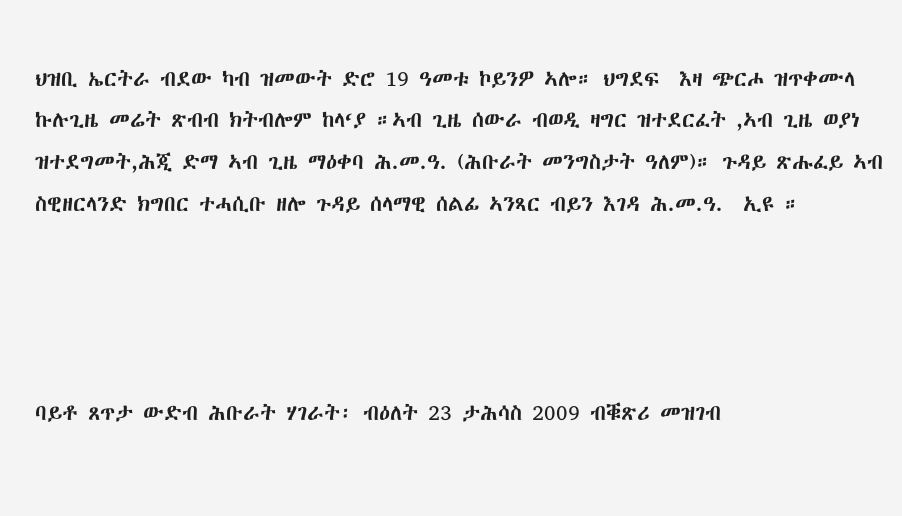ህዝቢ ኤርትራ ብደው ካብ ዝመውት ድሮ 19 ዓመቱ ኮይንዎ ኣሎ። ህግደፍ  እዛ ጭርሖ ዝጥቀሙላ ኩሉጊዜ መሬት ጽብብ ክትብሎም ከላ‘ያ ።ኣብ ጊዜ ሰውራ ብወዲ ዛግር ዝተደርፈት ,ኣብ ጊዜ ወያነ ዝተደግመት,ሕጂ ድማ ኣብ ጊዜ ማዕቀባ ሕ.መ.ዓ. (ሕቡራት መንግስታት ዓለም)። ጉዳይ ጽሑፈይ ኣብ ስዊዘርላንድ ክግበር ተሓሲቡ ዘሎ ጉዳይ ሰላማዊ ሰልፊ ኣንጻር ብይን እገዳ ሕ.መ.ዓ.  ኢዩ ።




ባይቶ ጸጥታ ውድብ ሕቡራት ሃገራት፡ ብዕለት 23 ታሕሳስ 2009 ብቑጽሪ መዝገብ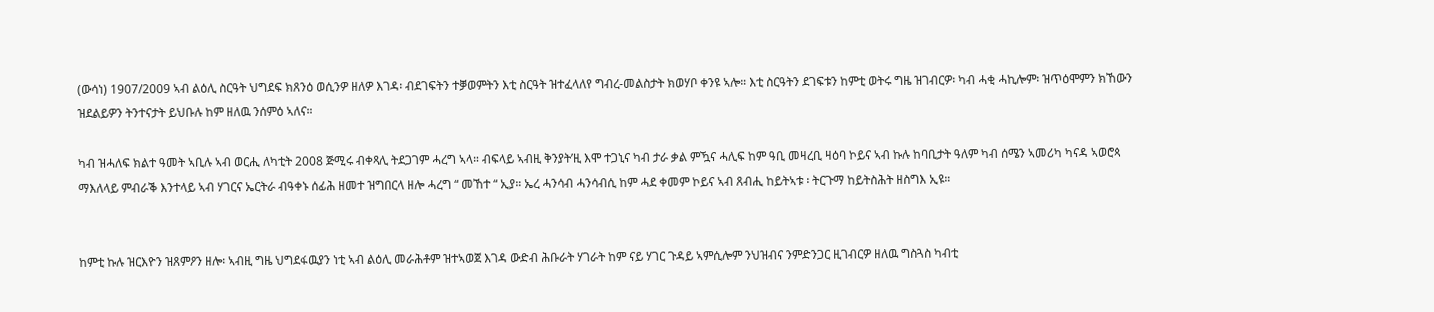(ውሳነ) 1907/2009 ኣብ ልዕሊ ስርዓት ህግደፍ ክጸንዕ ወሲንዎ ዘለዎ እገዳ፡ ብደገፍትን ተቓወምትን እቲ ስርዓት ዝተፈላለየ ግብረ-መልስታት ክወሃቦ ቀንዩ ኣሎ። እቲ ስርዓትን ደገፍቱን ከምቲ ወትሩ ግዜ ዝገብርዎ፡ ካብ ሓቂ ሓኪሎም፡ ዝጥዕሞምን ክኸውን ዝደልይዎን ትንተናታት ይህቡሉ ከም ዘለዉ ንሰምዕ ኣለና።

ካብ ዝሓለፍ ክልተ ዓመት ኣቢሉ ኣብ ወርሒ ለካቲት 2008 ጅሚሩ ብቀጻሊ ትደጋገም ሓረግ ኣላ። ብፍላይ ኣብዚ ቅንያት’ዚ እሞ ተጋኒና ካብ ታራ ቃል ምዃና ሓሊፍ ከም ዓቢ መዛረቢ ዛዕባ ኮይና ኣብ ኩሉ ከባቢታት ዓለም ካብ ሰሜን ኣመሪካ ካናዳ ኣወሮጳ ማእለላይ ምብራቕ እንተላይ ኣብ ሃገርና ኤርትራ ብዓቀኑ ሰፊሕ ዘመተ ዝግበርላ ዘሎ ሓረግ “ መኸተ “ ኢያ። ኤረ ሓንሳብ ሓንሳብሲ ከም ሓደ ቀመም ኮይና ኣብ ጸብሒ ከይትኣቱ ፡ ትርጉማ ከይትስሕት ዘስግእ ኢዩ።


ከምቲ ኩሉ ዝርእዮን ዝጸምዖን ዘሎ፡ ኣብዚ ግዜ ህግደፋዉያን ነቲ ኣብ ልዕሊ መራሕቶም ዝተኣወጀ እገዳ ውድብ ሕቡራት ሃገራት ከም ናይ ሃገር ጉዳይ ኣምሲሎም ንህዝብና ንምድንጋር ዚገብርዎ ዘለዉ ግስጓስ ካብቲ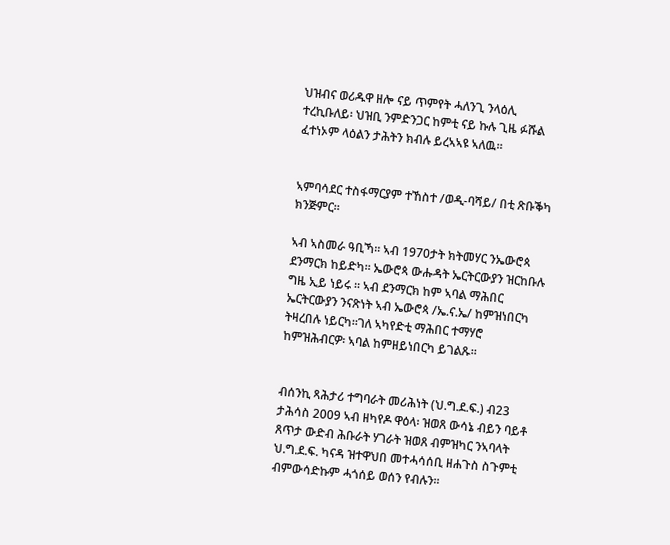ህዝብና ወሪዱዋ ዘሎ ናይ ጥምየት ሓለንጊ ንላዕሊ ተረኪቡለይ፡ ህዝቢ ንምድንጋር ከምቲ ናይ ኩሉ ጊዜ ፉሹል ፈተነኦም ላዕልን ታሕትን ክብሉ ይረኣኣዩ ኣለዉ።


ኣምባሳደር ተስፋማርያም ተኸስተ /ወዲ-ባሻይ/ በቲ ጽቡቕካ ክንጅምር።

ኣብ ኣስመራ ዓቢኻ። ኣብ 1970ታት ክትመሃር ንኤውሮጳ ደንማርክ ከይድካ። ኤውሮጳ ውሑዳት ኤርትርውያን ዝርከቡሉ ግዜ ኢይ ነይሩ ። ኣብ ደንማርክ ከም ኣባል ማሕበር ኤርትርውያን ንናጽነት ኣብ ኤውሮጳ /ኤ.ና.ኤ/ ከምዝነበርካ ትዛረበሉ ነይርካ።ገለ ኣካየድቲ ማሕበር ተማሃሮ ከምዝሕብርዎ፡ ኣባል ከምዘይነበርካ ይገልጹ።


ብሰንኪ ጻሕታሪ ተግባራት መሪሕነት (ህ.ግ.ደ.ፍ.) ብ23 ታሕሳስ 2009 ኣብ ዘካየዶ ዋዕላ፡ ዝወጸ ውሳኔ ብይን ባይቶ ጸጥታ ውድብ ሕቡራት ሃገራት ዝወጸ ብምዝካር ንኣባላት ህ.ግ.ደ.ፍ. ካናዳ ዝተዋህበ መተሓሳሰቢ ዘሐጉስ ስጉምቲ ብምውሳድኩም ሓጎሰይ ወሰን የብሉን።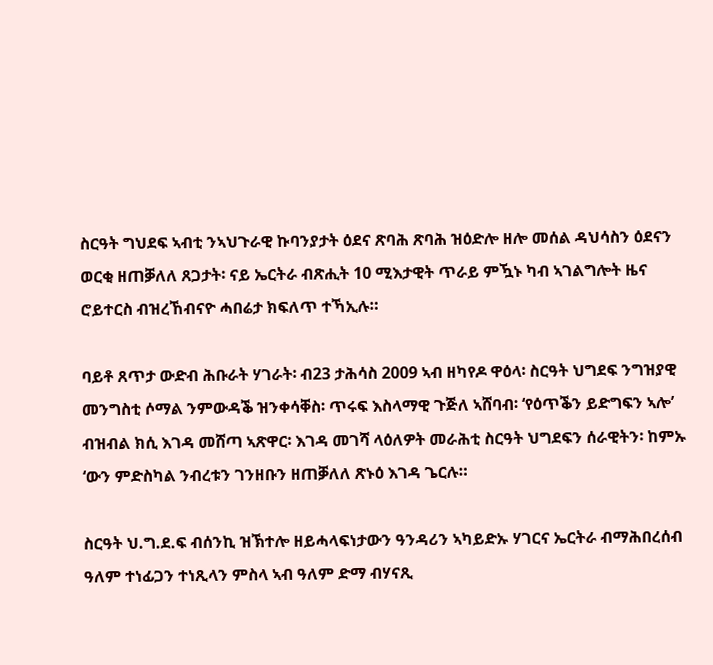ስርዓት ግህደፍ ኣብቲ ንኣህጉራዊ ኩባንያታት ዕደና ጽባሕ ጽባሕ ዝዕድሎ ዘሎ መሰል ዳህሳስን ዕደናን ወርቂ ዘጠቓለለ ጸጋታት፡ ናይ ኤርትራ ብጽሒት 10 ሚእታዊት ጥራይ ምዃኑ ካብ ኣገልግሎት ዜና ሮይተርስ ብዝረኸብናዮ ሓበሬታ ክፍለጥ ተኻኢሉ።

ባይቶ ጸጥታ ውድብ ሕቡራት ሃገራት፡ ብ23 ታሕሳስ 2009 ኣብ ዘካየዶ ዋዕላ፡ ስርዓት ህግደፍ ንግዝያዊ መንግስቲ ሶማል ንምውዳቕ ዝንቀሳቐስ፡ ጥሩፍ እስላማዊ ጉጅለ ኣሸባብ፡ ‘የዕጥቕን ይድግፍን ኣሎ’ ብዝብል ክሲ እገዳ መሸጣ ኣጽዋር፡ እገዳ መገሻ ላዕለዎት መራሕቲ ስርዓት ህግደፍን ሰራዊትን፡ ከምኡ ‘ውን ምድስካል ንብረቱን ገንዘቡን ዘጠቓለለ ጽኑዕ እገዳ ጌርሉ።

ስርዓት ህ.ግ.ደ.ፍ ብሰንኪ ዝኽተሎ ዘይሓላፍነታውን ዓንዳሪን ኣካይድኡ ሃገርና ኤርትራ ብማሕበረሰብ ዓለም ተነፊጋን ተነጺላን ምስላ ኣብ ዓለም ድማ ብሃናጺ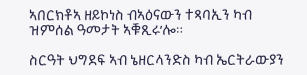ኣበርክቶኣ ዘይኮነስ ብኣዕናውን ተጻባኢን ካብ ዝምሰል ዓመታት ኣቑጺሩ’ሎ።

ስርዓት ህግደፍ ኣብ ኔዘርላንድስ ካብ ኤርትራውያን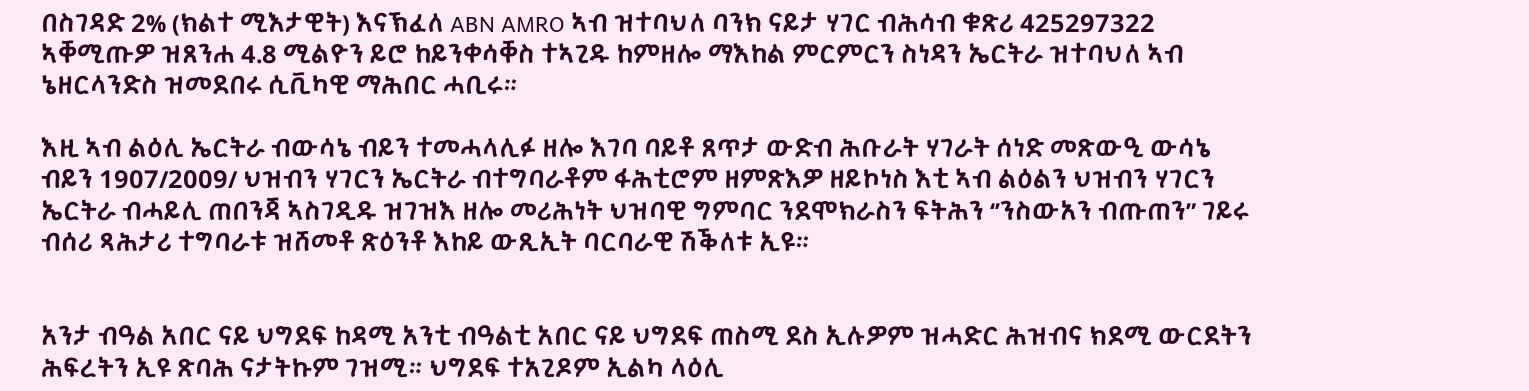በስገዳድ 2% (ክልተ ሚእታዊት) እናኽፈለ ABN AMRO ኣብ ዝተባህለ ባንክ ናይታ ሃገር ብሕሳብ ቁጽሪ 425297322 ኣቐሚጡዎ ዝጸንሐ 4.8 ሚልዮን ይሮ ከይንቀሳቐስ ተኣጊዱ ከምዘሎ ማእከል ምርምርን ስነዳን ኤርትራ ዝተባህለ ኣብ ኔዘርላንድስ ዝመደበሩ ሲቪካዊ ማሕበር ሓቢሩ።

እዚ ኣብ ልዕሊ ኤርትራ ብውሳኔ ብይን ተመሓላሊፉ ዘሎ እገባ ባይቶ ጸጥታ ውድብ ሕቡራት ሃገራት ሰነድ መጽውዒ ውሳኔ ብይን 1907/2009/ ህዝብን ሃገርን ኤርትራ ብተግባራቶም ፋሕቲሮም ዘምጽእዎ ዘይኮነስ እቲ ኣብ ልዕልን ህዝብን ሃገርን ኤርትራ ብሓይሊ ጠበንጃ ኣስገዲዱ ዝገዝእ ዘሎ መሪሕነት ህዝባዊ ግምባር ንደሞክራስን ፍትሕን ‘’ንስውአን ብጡጠን” ገይሩ ብሰሪ ጻሕታሪ ተግባራቱ ዝሸመቶ ጽዕንቶ እከይ ውጺኢት ባርባራዊ ሽቕለቱ ኢዩ።


አንታ ብዓል አበር ናይ ህግደፍ ከዳሚ አንቲ ብዓልቲ አበር ናይ ህግደፍ ጠስሚ ደስ ኢሉዎም ዝሓድር ሕዝብና ክደሚ ውርደትን ሕፍረትን ኢዩ ጽባሕ ናታትኩም ገዝሚ። ህግደፍ ተአጊዶም ኢልካ ላዕሊ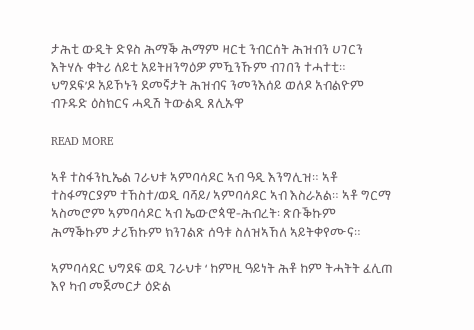ታሕቲ ውዲት ድዩስ ሕማቕ ሕማም ዛርቲ ንብርሰት ሕዝብን ሀገርን እትሃሉ ቀትሪ ለይቲ አይትዘንግዕዎ ምዃንኹም ብገበን ተሓተቲ።   ህግደፍ’ዶ አይኾኑን ደመኛታት ሕዝብና ንመንእሰይ ወለዶ አብልዮም ብጉዱድ ዕስክርና ሓዲሽ ትውልዲ ጸሊኡዋ

READ MORE

ኣቶ ተስፋንኪኤል ገራህቱ ኣምባሳዶር ኣብ ዓዲ እንግሊዝ። ኣቶ ተስፋማርያም ተኸስተ/ወዲ ባሻይ/ ኣምባሳዶር ኣብ እስራአል። ኣቶ ግርማ ኣስመሮም ኣምባሳዶር ኣብ ኤውሮጳዊ-ሕብረት፡ ጽቡቕኩም ሕማቕኩም ታሪኽኩም ክንገልጽ ሰዓቱ ስለዝኣኸለ ኣይትቀየሙና።

ኣምባሳደር ህግደፍ ወዲ ገራህቱ ‘ ከምዚ ዓይነት ሕቶ ከም ትሓትት ፈሊጠ እየ ካብ መጀመርታ ዕድል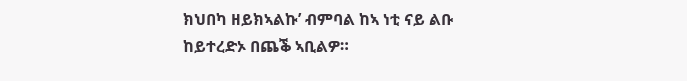ክህበካ ዘይክኣልኩ’ ብምባል ከኣ ነቲ ናይ ልቡ ከይተረድኦ በጨቕ ኣቢልዎ።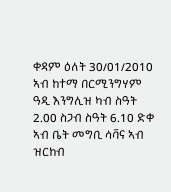ቀዳም ዕለት 30/01/2010 ኣብ ከተማ በርሚንግሃም ዓዲ እንግሊዝ ካብ ስዓት 2.00 ስጋብ ስዓት 6.10 ድቀ ኣብ ቤት መግቢ ሳቫና ኣብ ዝርከብ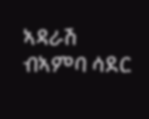ኣዳራሽ ብኣምባ ሳደር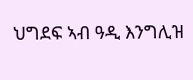ህግደፍ ኣብ ዓዲ እንግሊዝ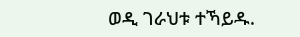ወዲ ገራህቱ ተኻይዱ.